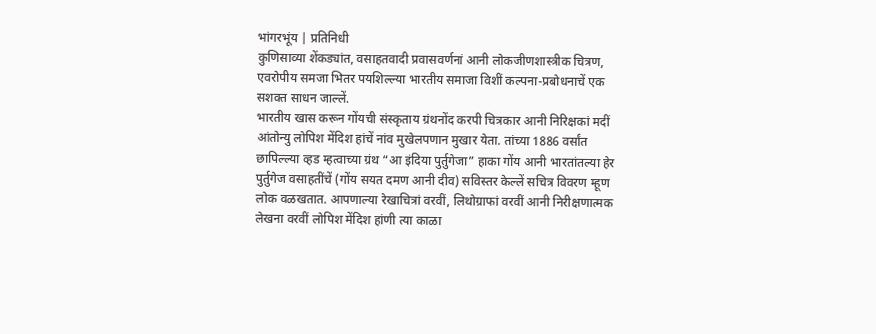भांगरभूंय | प्रतिनिधी
कुणिसाव्या शेंकड्यांत, वसाहतवादी प्रवासवर्णनां आनी लोकजीणशास्त्रीक चित्रण, एवरोपीय समजा भितर पयशिल्ल्या भारतीय समाजा विशीं कल्पना-प्रबोधनाचें एक सशक्त साधन जाल्लें.
भारतीय खास करून गोंयची संस्कृताय ग्रंथनोंद करपी चित्रकार आनी निरिक्षकां मदीं आंतोन्यु लोपिश मेंदिश हांचें नांव मुखेलपणान मुखार येता. तांच्या 1886 वर्सांत छापिल्ल्या व्हड म्हत्वाच्या ग्रंथ “आ इंदिया पुर्तुगेजा” हाका गोंय आनी भारतांतल्या हेर पुर्तुगेज वसाहतींचें (गोंय सयत दमण आनी दीव) सविस्तर केल्लें सचित्र विवरण म्हूण लोक वळखतात. आपणाल्या रेखाचित्रां वरवीं, लिथोग्राफां वरवीं आनी निरीक्षणात्मक लेखना वरवीं लोपिश मेंदिश हांणी त्या काळा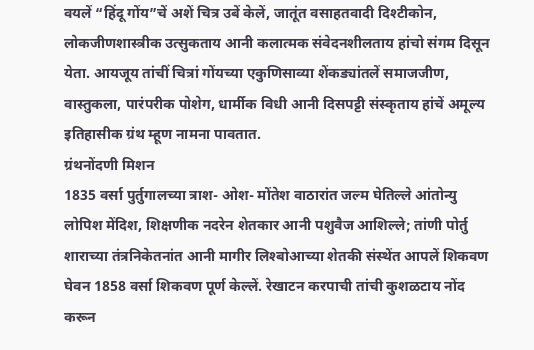वयलें “हिंदू गोंय”चें अशें चित्र उबें केलें, जातूंत वसाहतवादी दिश्टीकोन, लोकजीणशास्त्रीक उत्सुकताय आनी कलात्मक संवेदनशीलताय हांचो संगम दिसून येता. आयजूय तांचीं चित्रां गोंयच्या एकुणिसाव्या शेंकड्यांतलें समाजजीण, वास्तुकला, पारंपरीक पोशेग, धार्मीक विधी आनी दिसपट्टी संस्कृताय हांचें अमूल्य इतिहासीक ग्रंथ म्हूण नामना पावतात.
ग्रंथनोंदणी मिशन
1835 वर्सा पुर्तुगालच्या त्राश- ओश- मोंतेश वाठारांत जल्म घेतिल्ले आंतोन्यु लोपिश मेंदिश, शिक्षणीक नदरेन शेतकार आनी पशुवैज आशिल्ले; तांणी पोर्तु शाराच्या तंत्रनिकेतनांत आनी मागीर लिश्बोआच्या शेतकी संस्थेंत आपलें शिकवण घेवन 1858 वर्सा शिकवण पूर्ण केल्लें. रेखाटन करपाची तांची कुशळटाय नोंद करून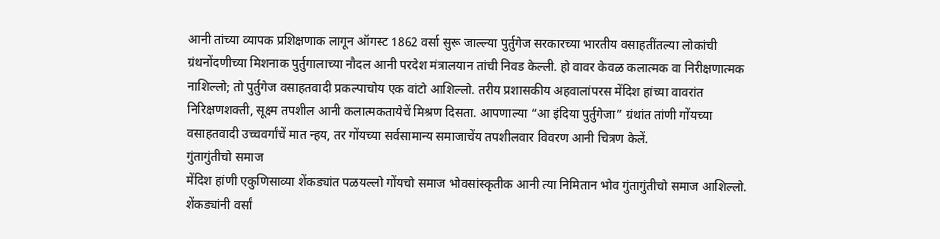आनी तांच्या व्यापक प्रशिक्षणाक लागून ऑगस्ट 1862 वर्सा सुरू जाल्ल्या पुर्तुगेज सरकारच्या भारतीय वसाहतींतल्या लोकांची ग्रंथनोंदणीच्या मिशनाक पुर्तुगालाच्या नौदल आनी परदेश मंत्रालयान तांची निवड केल्ली. हो वावर केवळ कलात्मक वा निरीक्षणात्मक नाशिल्लो; तो पुर्तुगेज वसाहतवादी प्रकल्पाचोय एक वांटो आशिल्लो. तरीय प्रशासकीय अहवालांपरस मेंदिश हांच्या वावरांत निरिक्षणशक्ती, सूक्ष्म तपशील आनी कलात्मकतायेचें मिश्रण दिसता. आपणाल्या “आ इंदिया पुर्तुगेजा” ग्रंथांत तांणी गोंयच्या वसाहतवादी उच्चवर्गांचें मात न्हय, तर गोंयच्या सर्वसामान्य समाजाचेंय तपशीलवार विवरण आनी चित्रण केलें.
गुंतागुंतीचो समाज
मेंदिश हांणी एकुणिसाव्या शेंकड्यांत पळयल्लो गोंयचो समाज भोवसांस्कृतीक आनी त्या निमितान भोव गुंतागुंतीचो समाज आशिल्लो. शेंकड्यांनी वर्सां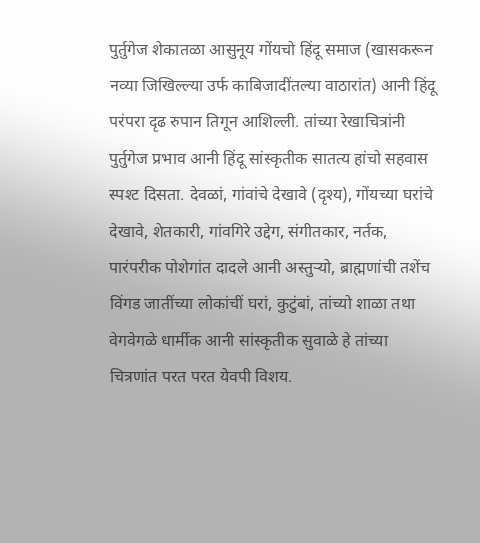पुर्तुगेज शेकातळा आसुनूय गोंयचो हिंदू समाज (खासकरून नव्या जिखिल्ल्या उर्फ काबिजादींतल्या वाठारांत) आनी हिंदू परंपरा दृढ रुपान तिगून आशिल्ली. तांच्या रेखाचित्रांनी पुर्तुगेज प्रभाव आनी हिंदू सांस्कृतीक सातत्य हांचो सहवास स्पश्ट दिसता. देवळां, गांवांचे देखावे (दृश्य), गोंयच्या घरांचे देखावे, शेतकारी, गांवगिरे उद्देग, संगीतकार, नर्तक, पारंपरीक पोशेगांत दादले आनी अस्तुऱ्यो, ब्राह्मणांची तशेंच विंगड जातींच्या लोकांचीं घरां, कुटुंबां, तांच्यो शाळा तथा वेगवेगळे धार्मीक आनी सांस्कृतीक सुवाळे हे तांच्या चित्रणांत परत परत येवपी विशय.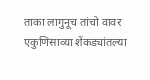ताका लागुनूच तांचो वावर एकुणिसाव्या शेंकड्यांतल्या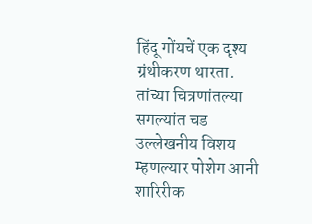हिंदू गोंयचें एक दृश्य ग्रंथीकरण थारता. तांच्या चित्रणांतल्या सगल्यांत चड उल्लेखनीय विशय म्हणल्यार पोशेग आनी शारिरीक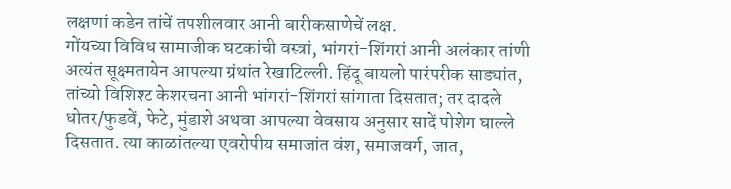लक्षणां कडेन तांचें तपशीलवार आनी बारीकसाणेचें लक्ष.
गोंयच्या विविध सामाजीक घटकांची वस्त्रां, भांगरां-शिंगरां आनी अलंकार तांणी अत्यंत सूक्ष्मतायेन आपल्या ग्रंथांत रेखाटिल्ली. हिंदू बायलो पारंपरीक साड्यांत, तांच्यो विशिश्ट केशरचना आनी भांगरां-शिंगरां सांगाता दिसतात; तर दादले धोतर/फुडवें, फेटे, मुंडाशे अथवा आपल्या वेवसाय अनुसार सादें पोशेग घाल्ले दिसतात. त्या काळांतल्या एवरोपीय समाजांत वंश, समाजवर्ग, जात,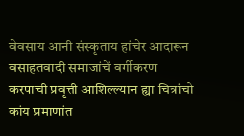वेवसाय आनी संस्कृताय हांचेर आदारून वसाहतवादी समाजांचें वर्गीकरण करपाची प्रवृत्ती आशिल्ल्यान ह्या चित्रांचो कांय प्रमाणांत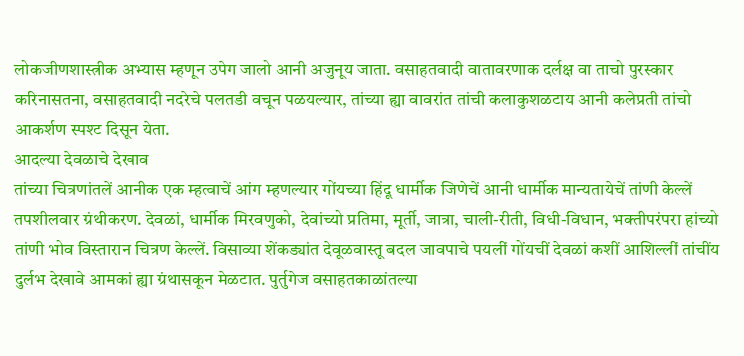लोकजीणशास्त्रीक अभ्यास म्हणून उपेग जालो आनी अजुनूय जाता. वसाहतवादी वातावरणाक दर्लक्ष वा ताचो पुरस्कार करिनासतना, वसाहतवादी नदरेचे पलतडी वचून पळयल्यार, तांच्या ह्या वावरांत तांची कलाकुशळटाय आनी कलेप्रती तांचो आकर्शण स्पश्ट दिसून येता.
आदल्या देवळाचे देखाव
तांच्या चित्रणांतलें आनीक एक म्हत्वाचें आंग म्हणल्यार गोंयच्या हिंदू धार्मीक जिणेचें आनी धार्मीक मान्यतायेचें तांणी केल्लें तपशीलवार ग्रंथीकरण. देवळां, धार्मीक मिरवणुको, देवांच्यो प्रतिमा, मूर्ती, जात्रा, चाली-रीती, विधी-विधान, भक्तीपरंपरा हांच्यो तांणी भोव विस्तारान चित्रण केल्लें. विसाव्या शेंकड्यांत देवूळवास्तू बदल जावपाचे पयलीं गोंयचीं देवळां कशीं आशिल्लीं तांचींय दुर्लभ देखावे आमकां ह्या ग्रंथासकून मेळटात. पुर्तुगेज वसाहतकाळांतल्या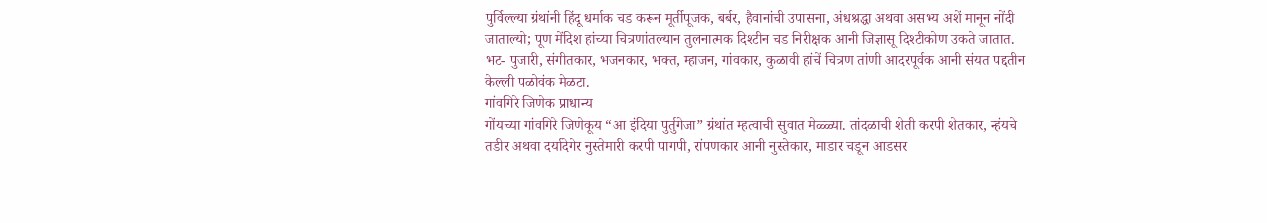पुर्विल्ल्या ग्रंथांनी हिंदू धर्माक चड करून मूर्तीपूजक, बर्बर, हैवानांची उपासना, अंधश्रद्धा अथवा असभ्य अशें मानून नोंदी जाताल्यो; पूण मेंदिश हांच्या चित्रणांतल्यान तुलनात्मक दिश्टीन चड निरीक्षक आनी जिज्ञासू दिश्टीकोण उकते जातात. भट- पुजारी, संगीतकार, भजनकार, भक्त, म्हाजन, गांवकार, कुळावी हांचें चित्रण तांणी आदरपूर्वक आनी संयत पद्दतीन केल्ली पळोवंक मेळटा.
गांवगिरे जिणेक प्राधान्य
गोंयच्या गांवगिरे जिणेकूय “आ इंदिया पुर्तुगेजा” ग्रंथांत म्हत्वाची सुवात मेळ्ळ्या. तांदळाची शेती करपी शेतकार, न्हंयचे तडीर अथवा दर्यादेगेर नुस्तेमारी करपी पागपी, रांपणकार आनी नुस्तेकार, माडार चडून आडसर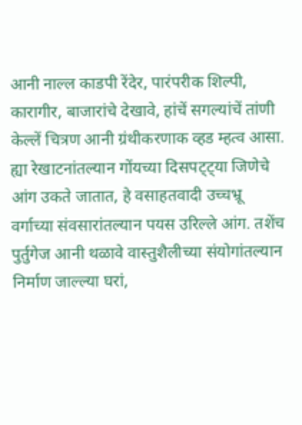आनी नाल्ल काडपी रेंदेर, पारंपरीक शिल्पी, कारागीर, बाजारांचे देखावे, हांचें सगल्यांचें तांणी केल्लें चित्रण आनी ग्रंथीकरणाक व्हड म्हत्व आसा. ह्या रेखाटनांतल्यान गोंयच्या दिसपट्ट्या जिणेचे आंग उकते जातात, हे वसाहतवादी उच्चभ्रू वर्गाच्या संवसारांतल्यान पयस उरिल्ले आंग. तशेंच पुर्तुगेज आनी थळावे वास्तुशैलीच्या संयोगांतल्यान निर्माण जाल्ल्या घरां,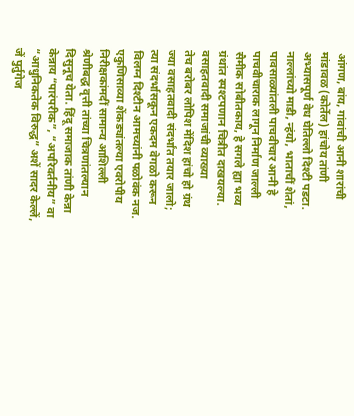आंगण, बांय, गांवांची आनी शारांची मांडावळ (कोर्तेल) हांचोय तांणी अभ्यासपूर्ण वेध घेतिल्लो दिश्टी पडटा. नाल्लांच्यो माडी, न्हंयो, भाताचीं शेतां, पावसाळ्यांतली पाचवीचार आनी हे पाचवीचाराक लागून निर्माण जाल्ली सैमीक सोबीतकाय, हे सगले ह्या भव्य ग्रंथांत स्पश्टपणान चित्रीत दाखयल्या.
वसाहतवादी समाजांची व्याख्या
तेच बरोबर लोपिश मेंदिश हांचो हो ग्रंथ ज्या वसाहतवादी संदर्भांत तयार जालो; त्या संदर्भासकून एकदम वेगळो करून विलग्न दिश्टीन आमच्यांनी पळोवंक नज. एकुणिसाव्या शेंकड्यांतल्या एवरोपीय निरीक्षकांमदीं सामान्य आशिल्ली श्रेणीबद्ध वृत्ती तांच्या चित्रणांतल्यान दिसुनूच येता. हिंदू समाजाक तांणी केन्ना केन्नाय “पारंपरीक”, “अपरिवर्तनीय” वा “आधुनिकतेक विरुद्ध” अशें सादर केल्लें, जें पुर्तुगेज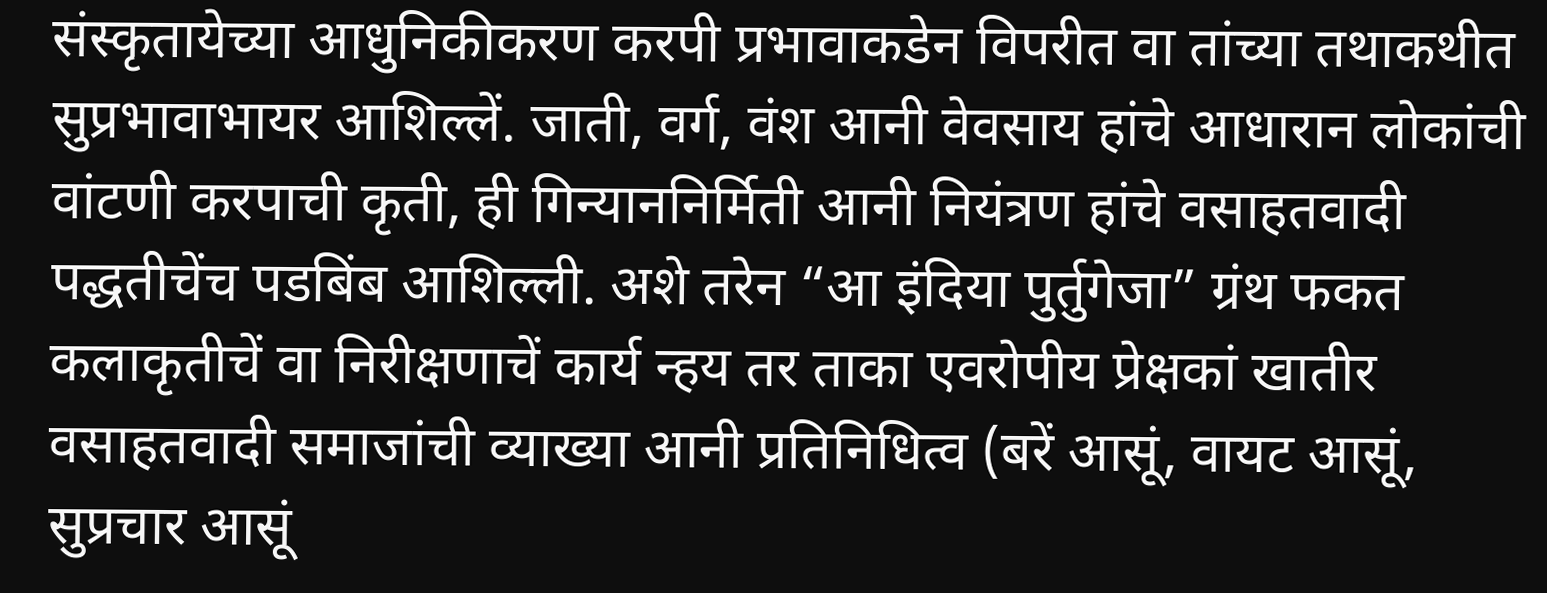संस्कृतायेच्या आधुनिकीकरण करपी प्रभावाकडेन विपरीत वा तांच्या तथाकथीत सुप्रभावाभायर आशिल्लें. जाती, वर्ग, वंश आनी वेवसाय हांचे आधारान लोकांची वांटणी करपाची कृती, ही गिन्याननिर्मिती आनी नियंत्रण हांचे वसाहतवादी पद्धतीचेंच पडबिंब आशिल्ली. अशे तरेन “आ इंदिया पुर्तुगेजा” ग्रंथ फकत कलाकृतीचें वा निरीक्षणाचें कार्य न्हय तर ताका एवरोपीय प्रेक्षकां खातीर वसाहतवादी समाजांची व्याख्या आनी प्रतिनिधित्व (बरें आसूं, वायट आसूं, सुप्रचार आसूं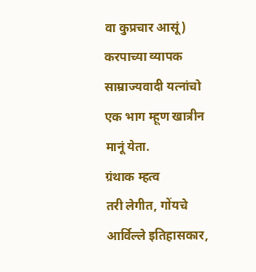वा कुप्रचार आसूं) करपाच्या व्यापक साम्राज्यवादी यत्नांचो एक भाग म्हूण खात्रीन मानूं येता.
ग्रंथाक म्हत्व
तरी लेगीत, गोंयचे आर्विल्ले इतिहासकार,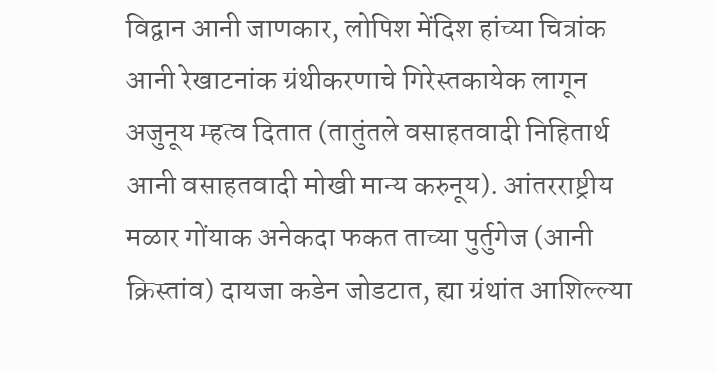विद्वान आनी जाणकार, लोपिश मेंदिश हांच्या चित्रांक आनी रेखाटनांक ग्रंथीकरणाचे गिरेस्तकायेक लागून अजुनूय म्हत्व दितात (तातुंतले वसाहतवादी निहितार्थ आनी वसाहतवादी मोखी मान्य करुनूय). आंतरराष्ट्रीय मळार गोंयाक अनेकदा फकत ताच्या पुर्तुगेज (आनी क्रिस्तांव) दायजा कडेन जोडटात, ह्या ग्रंथांत आशिल्ल्या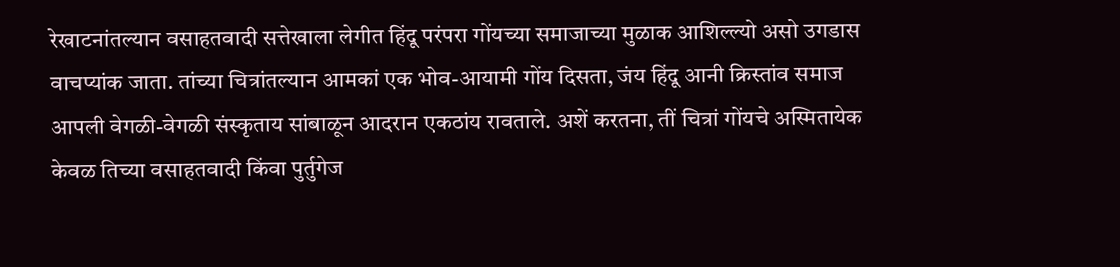रेखाटनांतल्यान वसाहतवादी सत्तेखाला लेगीत हिंदू परंपरा गोंयच्या समाजाच्या मुळाक आशिल्ल्यो असो उगडास वाचप्यांक जाता. तांच्या चित्रांतल्यान आमकां एक भोव-आयामी गोंय दिसता, जंय हिंदू आनी क्रिस्तांव समाज आपली वेगळी-वेगळी संस्कृताय सांबाळून आदरान एकठांय रावताले. अशें करतना, तीं चित्रां गोंयचे अस्मितायेक केवळ तिच्या वसाहतवादी किंवा पुर्तुगेज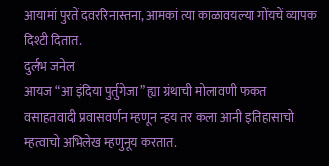आयामां पुरतें दवररिनास्तना, आमकां त्या काळावयल्या गोंयचें व्यापक दिश्टी दितात.
दुर्लभ जनेल
आयज “आ इंदिया पुर्तुगेजा” ह्या ग्रंथाची मोलावणी फकत वसाहतवादी प्रवासवर्णन म्हणून न्हय तर कला आनी इतिहासाचो म्हत्वाचो अभिलेख म्हणुनूय करतात.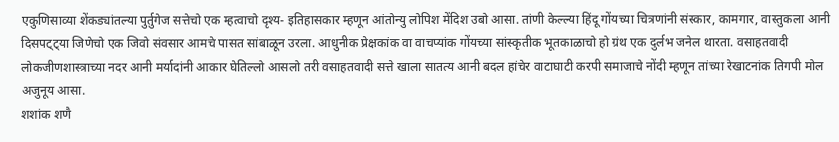एकुणिसाव्या शेंकड्यांतल्या पुर्तुगेज सत्तेचो एक म्हत्वाचो दृश्य- इतिहासकार म्हणून आंतोन्यु लोपिश मेंदिश उबो आसा. तांणी केल्ल्या हिंदू गोंयच्या चित्रणांनी संस्कार, कामगार, वास्तुकला आनी दिसपट्ट्या जिणेचो एक जिवो संवसार आमचे पासत सांबाळून उरला. आधुनीक प्रेक्षकांक वा वाचप्यांक गोंयच्या सांस्कृतीक भूतकाळाचो हो ग्रंथ एक दुर्लभ जनेल थारता. वसाहतवादी लोकजीणशास्त्राच्या नदर आनी मर्यादांनी आकार घेतिल्लो आसलो तरी वसाहतवादी सत्ते खाला सातत्य आनी बदल हांचेर वाटाघाटी करपी समाजाचे नोंदी म्हणून तांच्या रेखाटनांक तिगपी मोल अजुनूय आसा.
शशांक शणै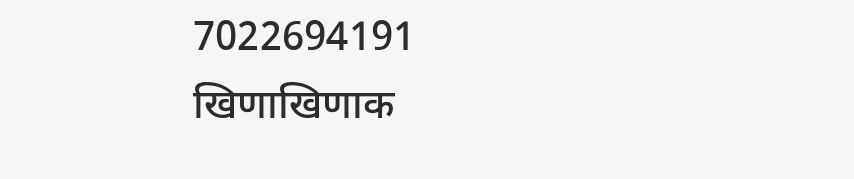7022694191
खिणाखिणाक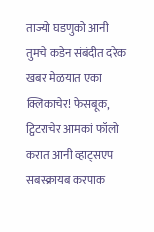ताज्यो घडणुको आनी तुमचे कडेन संबंदीत दरेक खबर मेळयात एका क्लिकाचेर! फेसबूक, ट्विटराचेर आमकां फॉलो करात आनी व्हाट्सएप सबस्क्रायब करपाक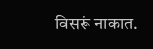विसरूं नाकात.